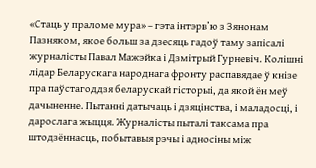«Стаць у праломе мура» – гэта інтэрв’ю з Зянонам Пазняком, якое больш за дзесяць гадоў таму запісалі журналісты Павал Мажэйка і Дзмітрый Гурневіч. Колішні лідар Беларускага народнага фронту распавядае ў кнізе пра паўстагоддзя беларускай гісторыі, да якой ён меў дачыненне. Пытанні датычаць і дзяцінства, і маладосці, і дарослага жыцця. Журналісты пыталі таксама пра штодзённасць, побытавыя рэчы і адносіны між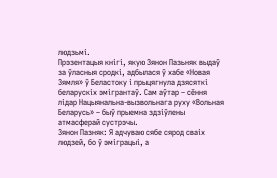людзьмі.
Прэзентацыя кнігі, якую Зянон Пазьняк выдаў за ўласныя сродкі, адбылася ў хабе «Новая Зямля» ў Беластоку і прыцягнула дзясяткі беларускіх эмігрантаў. Сам аўтар – сёння лідар Нацыянальна-вызвольнага руху «Вольная Беларусь» – быў прыемна здзіўлены атмасферай сустрэчы.
Зянон Пазняк: Я адчуваю сябе сярод сваіх людзей, бо ў эміграцыі, а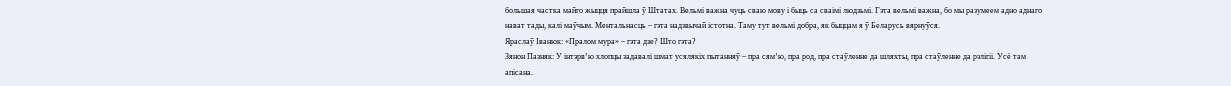большая частка майго жыцця прайшла ў Штатах. Вельмі важна чуць сваю мову і быць са сваімі людзьмі. Гэта вельмі важна, бо мы разумеем адно аднаго нават тады, калі маўчым. Ментальнасць – гэта надзвычай істотна. Таму тут вельмі добра, як быццам я ў Беларусь вярнуўся.
Яраслаў Іванюк: «Пралом мура» – гэта дзе? Што гэта?
Зянон Пазняк: У інтэрв’ю хлопцы задавалі шмат усялякіх пытанняў – пра сям’ю, пра род, пра стаўленне да шляхты, пра стаўленне да рэлігіі. Усё там апісана.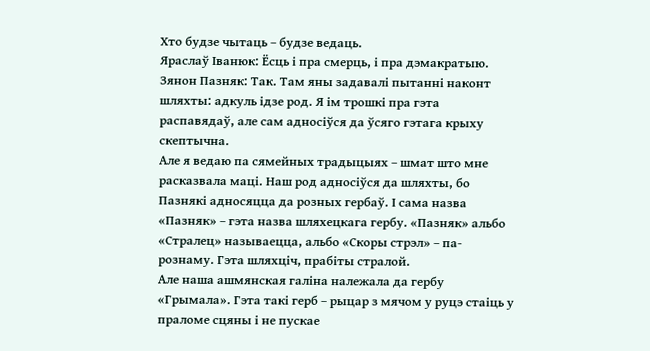Хто будзе чытаць – будзе ведаць.
Яраслаў Іванюк: Ёсць і пра смерць, і пра дэмакратыю.
Зянон Пазняк: Так. Там яны задавалі пытанні наконт шляхты: адкуль ідзе род. Я ім трошкі пра гэта распавядаў, але сам адносіўся да ўсяго гэтага крыху скептычна.
Але я ведаю па сямейных традыцыях – шмат што мне расказвала маці. Наш род адносіўся да шляхты, бо Пазнякі адносяцца да розных гербаў. І сама назва «Пазняк» – гэта назва шляхецкага гербу. «Пазняк» альбо «Стралец» называецца, альбо «Скоры стрэл» – па-рознаму. Гэта шляхціч, прабіты стралой.
Але наша ашмянская галіна належала да гербу «Грымала». Гэта такі герб – рыцар з мячом у руцэ стаіць у праломе сцяны і не пускае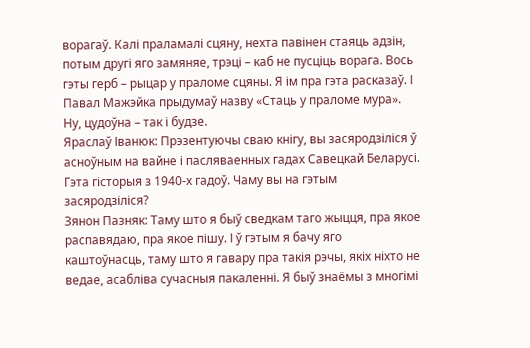ворагаў. Калі праламалі сцяну, нехта павінен стаяць адзін, потым другі яго замяняе, трэці – каб не пусціць ворага. Вось гэты герб – рыцар у праломе сцяны. Я ім пра гэта расказаў. І Павал Мажэйка прыдумаў назву «Стаць у праломе мура». Ну, цудоўна – так і будзе.
Яраслаў Іванюк: Прэзентуючы сваю кнігу, вы засяродзіліся ў асноўным на вайне і пасляваенных гадах Савецкай Беларусі. Гэта гісторыя з 1940-х гадоў. Чаму вы на гэтым засяродзіліся?
Зянон Пазняк: Таму што я быў сведкам таго жыцця, пра якое распавядаю, пра якое пішу. І ў гэтым я бачу яго каштоўнасць, таму што я гавару пра такія рэчы, якіх ніхто не ведае, асабліва сучасныя пакаленні. Я быў знаёмы з многімі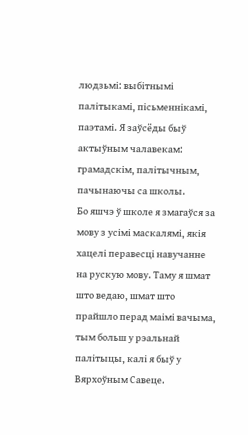людзьмі: выбітнымі палітыкамі, пісьменнікамі, паэтамі. Я заўсёды быў актыўным чалавекам: грамадскім, палітычным, пачынаючы са школы.
Бо яшчэ ў школе я змагаўся за мову з усімі маскалямі, якія хацелі перавесці навучанне на рускую мову. Таму я шмат што ведаю, шмат што прайшло перад маімі вачыма, тым больш у рэальнай палітыцы, калі я быў у Вярхоўным Савеце.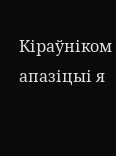Кіраўніком апазіцыі я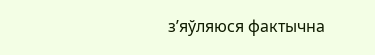з’яўляюся фактычна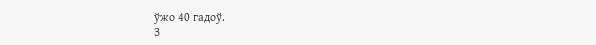ўжо 40 гадоў.
З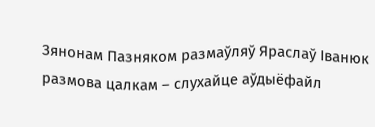Зянонам Пазняком размаўляў Яраслаў Іванюк
размова цалкам – слухайце аўдыёфайл